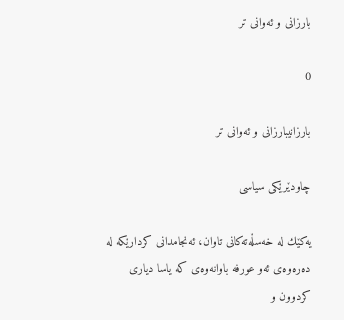بارزانی و ئه‌وانی تر

0

بارزانیبارزانی و ئه‌وانی تر

چاودێرێكی سیاسی

یه‌كێك له‌ خه‌سڵه‌ته‌كانی تاوان، ئه‌نجامدانی كردارێكه‌ له‌ ده‌ره‌وه‌ی ئه‌و عورفه‌ باوانه‌وه‌ی كه‌ یاسا دیاری كردوون و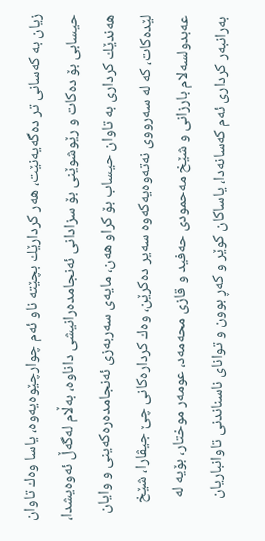زیان به‌ كه‌سانی تر ده‌گه‌یه‌نێت، هه‌ر كردارێك بچێته‌ ناو ئه‌م چوارچێوه‌یه‌وه‌، یاسا وه‌ك تاوان حیسابی بۆ ده‌كات و رێوشوێنی بۆ سزادانی ئه‌نجامده‌رانیشی داناوه‌، به‌ڵام له‌گه‌ڵ ئه‌وه‌یشدا، هه‌ندێك كرداری به‌ تاوان حیساب بۆ كراو هه‌ن، مایه‌ی سه‌ربه‌زی ئه‌نجامده‌ره‌كه‌ینی و وایان لێده‌كات، كه‌ له‌ سه‌رووی نه‌ته‌وه‌یه‌كه‌وه‌ سه‌یر ده‌كرێن، وه‌ك كرداره‌كانی چێ‌ جیڤارا، شێخ عه‌بدولسه‌لام بارزانی و شێخ مه‌حمودی حه‌فید و قازی محه‌مه‌د، عومه‌ر موختار، بۆیه‌ له‌ به‌رانبه‌ر كرداری ئه‌م كه‌سانه‌دا، یاساكان كوێر و كه‌ڕ بوون و توانای ناسناندنی تاوانباریان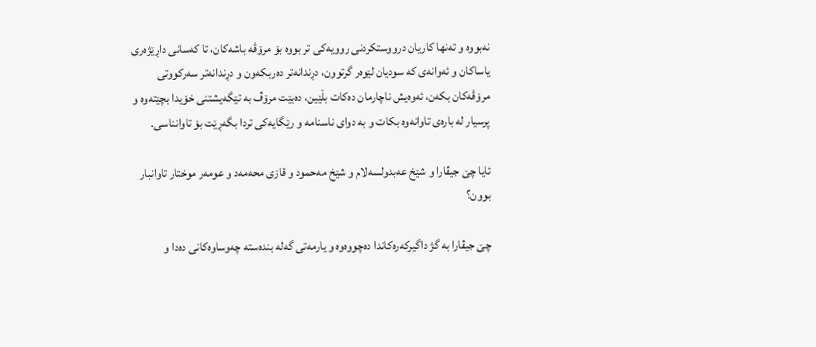نه‌بووه‌ و ته‌نها كاریان درووستكردنی روویه‌كی تر بووه‌ بۆ مرۆڤه‌ باشه‌كان، تا كه‌سانی داڕێژه‌ری یاساكان و ئه‌وانه‌ی كه‌ سودیان لێوه‌ر گرتوون، دڕندانه‌تر ده‌ربكه‌ون و دڕندانه‌تر سه‌ركووتی مرۆڤه‌كان بكه‌ن، ئه‌وه‌یش ناچارمان ده‌كات بڵێین، ده‌بێت مرۆڤ به‌ تێگه‌یشتنی خۆیدا بچێته‌وه‌ و پرسیار له‌ باره‌ی تاوانه‌وه‌ بكات و به‌ دوای ناسنامه‌ و رێگایه‌كی تردا بگه‌ڕێت بۆ تاوانناسی.

ئایا چێ‌ جیڤارا و شێخ عه‌بدولسه‌لام و شێخ مه‌حمود و قازی محه‌مه‌د و عومه‌ر موختار تاوانبار بوون؟

چێ‌ جیڤارا به‌ گژ داگیركه‌ره‌كاندا ده‌چووه‌وه‌ و یارمه‌تی گه‌له‌ بنده‌سته‌ چه‌وساوه‌كانی ده‌دا و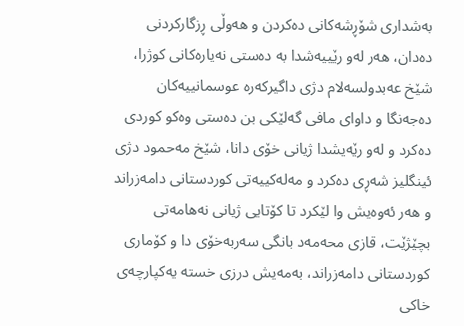به‌شداری شۆڕشه‌كانی ده‌كردن و هه‌وڵی ڕزگاركردنی ده‌دان، هه‌ر له‌و رێییه‌شدا به‌ ده‌ستی نه‌یاره‌كانی كوژرا، شێخ عه‌بدولسه‌لام دژی داگیركه‌ره‌ عوسمانییه‌كان ده‌جه‌نگا و داوای مافی گه‌لێكی بن ده‌ستی وه‌كو كوردی ده‌كرد و له‌و رێه‌یشدا ژیانی خۆی دانا، شێخ مه‌حمود دژی ئینگلیز شه‌ڕی ده‌كرد و مه‌له‌كییه‌تی كوردستانی دامه‌زراند و هه‌ر ئه‌وه‌یش وا لێكرد تا كۆتایی ژیانی نه‌هامه‌تی بچێژێت، قازی محه‌مه‌د بانگی سه‌ربه‌خۆی دا و كۆماری كوردستانی دامه‌زراند، به‌مه‌یش درزی خسته‌ یه‌كپارچه‌ی خاكی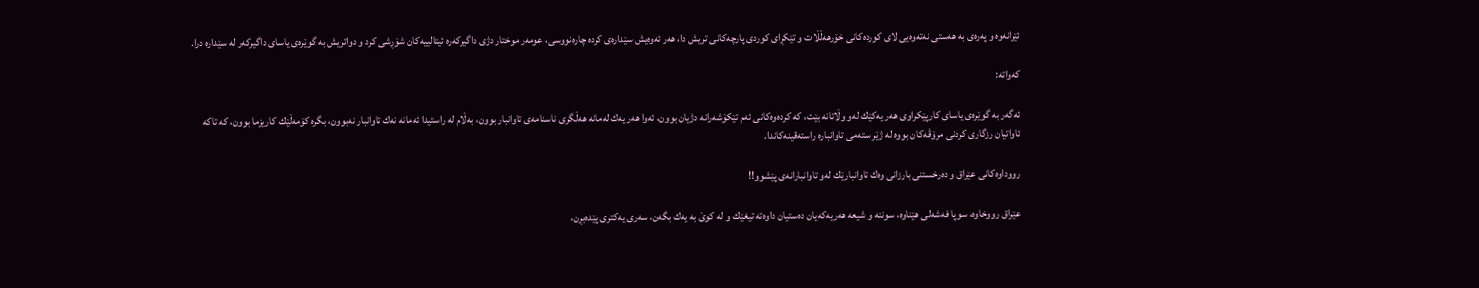ئێرانه‌وه‌ و په‌ره‌ی به‌ هه‌ستی نه‌ته‌وه‌یی لای كورده‌كانی خۆرهه‌ڵڵات و تێكڕای كوردی پارچه‌كانی تریش دا، هه‌ر ئه‌وه‌یش سێداره‌ی كرده‌ چاره‌نووسی، عومه‌ر موختار دژی داگیركه‌ره‌ ئیتالییه‌كان شۆڕشی كرد و دواتریش به‌ گوێره‌ی یاسای داگیركه‌ر له‌ سێداره‌ درا.

كه‌واته‌:

ئه‌گه‌ر به‌ گوێره‌ی یاسای كارپێكراوی هه‌ر یه‌كێك له‌و وڵاتانه‌ بێت، كه‌ كرده‌وه‌كانی ئه‌م تێكۆشه‌رانه‌ دژیان بوون، ئه‌وا هه‌ر یه‌ك له‌مانه‌ هه‌ڵگری ناسنامه‌ی تاوانبار بوون، به‌ڵام له‌ راستیدا ئه‌مانه‌ نه‌ك تاوانبار نه‌بوون، بگره‌ كۆمه‌ڵێك كاریزما بوون، كه‌ تاكه‌ ئاواتیان رزگاری كردنی مرۆڤه‌كان بووه‌ له‌ ژێر سته‌می تاوانباره‌ راسته‌قینه‌كاندا.

رووداوه‌كانی عێراق و ده‌رخستنی بارزانی وه‌ك تاوانبارێك له‌و تاوانبارانه‌ی پێشوو!!

عێراق رووخاوه‌، سوپا فه‌شه‌لی هێناوه‌، سوننه‌ و شیعه‌ هه‌ریه‌كه‌یان ده‌ستیان داوه‌ته‌ تیغێك و له‌ كوێ به‌ یه‌ك بگه‌ن، سه‌ری یه‌كتری پێده‌بڕن،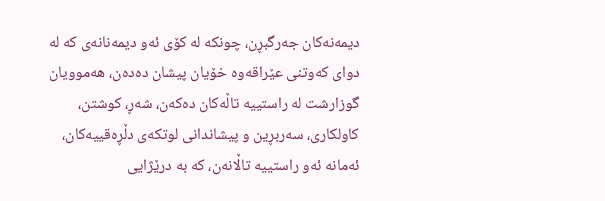دیمه‌نه‌كان جه‌رگبڕن، چونكه‌ له‌ كۆی ئه‌و دیمه‌نانه‌ی كه‌ له‌ دوای كه‌وتنی عێراقه‌وه‌ خۆیان پیشان ده‌ده‌ن، هه‌موویان  گوزارشت له‌ راستییه‌ تاڵه‌كان ده‌كه‌ن، شه‌ڕ، كوشتن، كاولكاری، سه‌ربڕین و پیشاندانی لوتكه‌ی دڵڕه‌قییه‌كان، ئه‌مانه‌ ئه‌و راستییه‌ تاڵانه‌ن، كه‌ به‌ درێژایی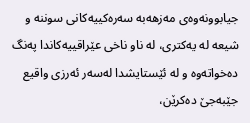جیابوونه‌وه‌ی مه‌زهه‌به‌ سه‌ره‌كییه‌كانی سوننه‌ و شیعه‌ له‌ یه‌كتری، له‌ ناو ناخی عێراقییه‌كاندا په‌نگ ده‌خواته‌وه‌ و له‌ ئێستایشدا له‌سه‌ر ئه‌رزی واقیع جێبه‌جێ‌ ده‌كرێن،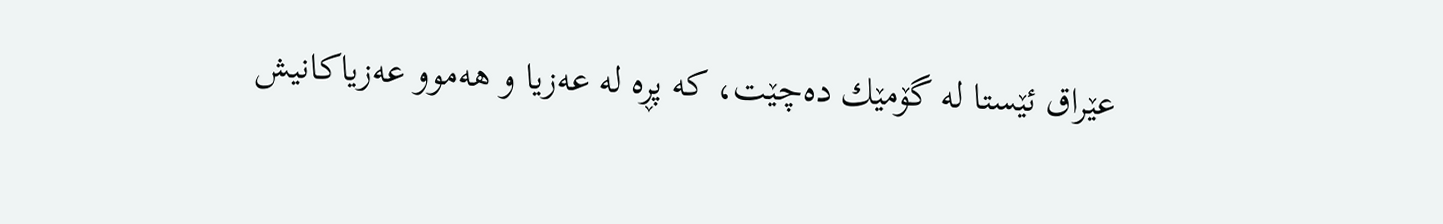عێراق ئێستا له‌ گۆمێك ده‌چێت، كه‌ پڕه‌ له‌ عه‌زیا و هه‌موو عه‌زیاكانیش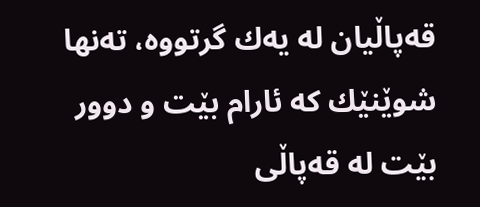قه‌پاڵیان له‌ یه‌ك گرتووه‌، ته‌نها شوێنێك كه‌ ئارام بێت و دوور بێت له‌ قه‌پاڵی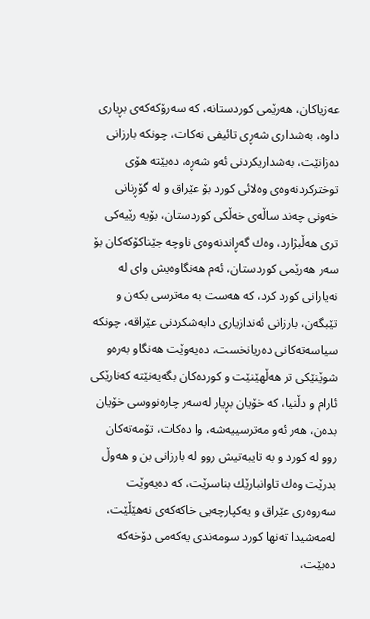عه‌زیاكان، هه‌رێمی كوردستانه‌، كه‌ سه‌رۆكه‌كه‌ی بڕیاری داوه‌، به‌شداری شه‌ڕی تائیفی نه‌كات، چونكه‌ بارزانی ده‌زانێت، به‌شداریكردنی ئه‌و شه‌ڕه‌، ده‌بێته‌ هۆی توختركردنه‌وه‌ی وه‌لائی كورد بۆ عێراق و له‌ گۆڕنانی خه‌ونی چه‌ند ساڵه‌ی خه‌ڵكی كوردستان، بۆیه‌ رێیه‌كی تری هه‌ڵبژارد، وه‌ك گه‌ڕاندنه‌وه‌ی ناوچه‌ جێناكۆكه‌كان بۆ سه‌ر هه‌رێمی كوردستان، ئه‌م هه‌نگاوه‌یش وای له‌ نه‌یارانی كورد كرد، كه‌ هه‌ست به‌ مه‌ترسی بكه‌ن و تێبگه‌ن، بارزانی ئه‌ندازیاری دابه‌شكردنی عێراقه‌، چونكه‌ سیاسه‌ته‌كانی ده‌ریانخست، ده‌یه‌وێت هه‌نگاو به‌ره‌و شوێنێكی تر هه‌ڵهێنێت و كورده‌كان بگه‌یه‌نێته‌ كه‌نارێكی ئارام و دڵنیا، كه‌ خۆیان بڕیار له‌سه‌ر چاره‌نووسی خۆیان بده‌ن، هه‌ر ئه‌و مه‌ترسییه‌شه‌، وا ده‌كات، تۆمه‌ته‌كان روو له‌ كورد و به‌ تایبه‌تیش روو له‌ بارزانی بن و هه‌وڵ بدرێت وه‌ك تاوانبارێك بناسرێت، كه‌ ده‌یه‌وێت سه‌روه‌ری عێراق و یه‌كپارچه‌یی خاكه‌كه‌ی نه‌هێڵێت، له‌مه‌شیدا ته‌نها كورد سومه‌ندی یه‌كه‌می دۆخه‌كه‌ ده‌بێت،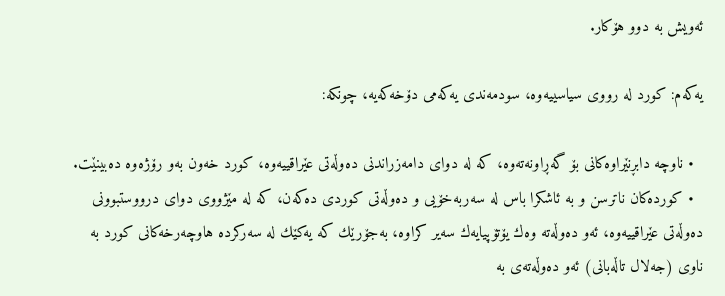ئه‌ویش به‌ دوو هۆكار.

یه‌كه‌م: كورد له‌ رووی سیاسییه‌وه‌، سودمه‌ندی یه‌كه‌می دۆخه‌كه‌یه‌، چونكه‌:

  • ناوچه‌ دابڕنێراوه‌كانی بۆ گه‌ڕاونه‌ته‌وه‌، كه‌ له‌ دوای دامه‌زراندنی ده‌وڵه‌تی عێراقییه‌وه‌، كورد خه‌ون به‌و رۆژه‌وه‌ ده‌بینێت.
  • كورده‌كان ناترسن و به‌ ئاشكرا باس له‌ سه‌ربه‌خۆیی و ده‌وڵه‌تی كوردی ده‌كه‌ن، كه‌ له‌ مێژووی دوای درووستبوونی ده‌وڵه‌تی عێراقییه‌وه‌، ئه‌و ده‌وڵه‌ته‌ وه‌ك یۆتۆپیایه‌ك سه‌یر كراوه‌، به‌جۆرێك كه‌ یه‌كێك له‌ سه‌ركرده‌ هاوچه‌رخه‌كانی كورد به‌ ناوی (جه‌لال تاڵه‌بانی) ئه‌و ده‌وڵه‌ته‌ی به‌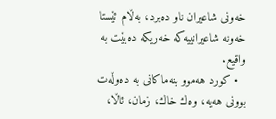خه‌ونی شاعیران ناو ده‌برد، به‌ڵام ئێستا خه‌ونه‌ شاعیرانییه‌كه‌ خه‌ریكه‌ ده‌بێت به‌ واقیع.
  • كورد هه‌موو بنه‌ماكانی به‌ ده‌وڵه‌ت بوونی هه‌یه‌، وه‌ك خاك، زمان، ئاڵا،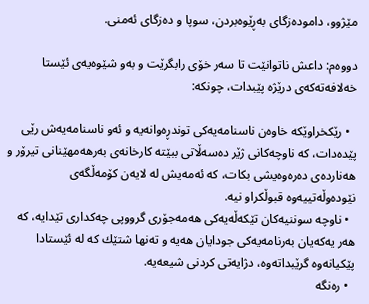مێژوو، داموده‌زگای به‌ڕێوه‌بردن، سوپا و ده‌زگای ئه‌منی.

دووه‌م: داعش ناتوانێت تا سه‌ر خۆی رابگرێت و به‌و شێوه‌یه‌ی ئێستا خه‌لافه‌ته‌كه‌ی درێژه‌ پێبدات، چونكه‌:

  • رێكخراوێكه‌ خاوه‌ن ناسنامه‌یه‌كی توندڕه‌وانه‌یه‌ و ئه‌و ناسنامه‌یه‌ش رێی پێده‌دات، كه‌ ناوچه‌كانی ژێر ده‌سه‌ڵاتی ببێته‌ كارخانه‌ی به‌رهه‌مهێنانی تیرۆر و هه‌نارده‌ی ده‌ره‌وه‌یشی بكات، كه‌ ئه‌مه‌یش له‌ لایه‌ن كۆمه‌ڵگه‌ی نێوده‌وڵه‌تییه‌وه‌ قبوڵكراو نیه‌.
  • ناوچه‌ سوننیه‌كان تێكه‌ڵه‌یه‌كی هه‌مه‌جۆری گرووپی چه‌كداری تێدایه‌، كه‌ هه‌ر یه‌كه‌یان به‌رنامه‌یه‌كی جودایان هه‌یه‌ و ته‌نها شتێك كه‌ له‌ ئێستادا پێكیانه‌وه‌ گرێبداته‌وه‌، دژایه‌تی كردنی شیعه‌یه‌.
  • ره‌نگه‌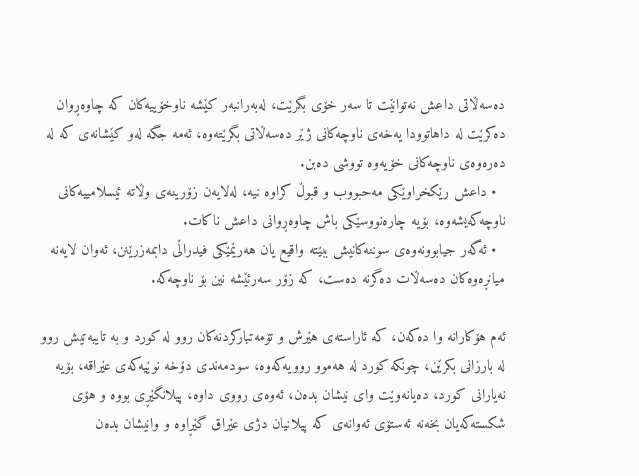ده‌سه‌ڵاتی داعش نه‌توانێت تا سه‌ر خۆی بگرێت، له‌به‌رانبه‌ر كێشه‌ ناوخۆییه‌كان كه‌ چاوه‌ڕوان ده‌كرێت له‌ داهاتوودا یه‌خه‌ی ناوچه‌كانی ژێر ده‌سه‌ڵاتی بگرێته‌وه‌، ئه‌مه‌ جگه‌ له‌و كێشانه‌ی كه‌ له‌ ده‌ره‌وه‌ی ناوچه‌كانی خۆیه‌وه‌ تووشی ده‌بن.
  • داعش رێكخراوێكی مه‌حبووب و قبوڵ كراوه‌ نیه‌، له‌لایه‌ن زۆرینه‌ی وڵاته‌ ئیسلامییه‌كانی ناوچه‌كه‌یشه‌وه‌، بۆیه‌ چاره‌نووسێكی باش چاوه‌ڕوانی داعش ناكات.
  • ئه‌گه‌ر جیابوونه‌وه‌ی سوننه‌كانیش ببێته‌ واقیع یان هه‌رێمێكی فیدراڵی دابمه‌زرێنن، ئه‌وان لایه‌نه‌ میانڕه‌وه‌كان ده‌سه‌ڵات ده‌گرنه‌ ده‌ست، كه‌ زۆر سه‌رئێشه‌ نین بۆ ناوچه‌كه‌.

ئه‌م هۆكارانه‌ وا ده‌كه‌ن، كه‌ ئاراسته‌ی هێرش و تۆمه‌تباركردنه‌كان روو له‌ كورد و به‌ تایبه‌تیش روو له‌ بارزانی بكرێن، چونكه‌ كورد له‌ هه‌موو روویه‌كه‌وه‌، سودمه‌ندی دۆخه‌ نوێیه‌كه‌ی عێراقه‌، بۆیه‌ نه‌یارانی كورد، ده‌یانه‌وێت وای نیشان بده‌ن، ئه‌وه‌ی رووی داوه‌، پیلانگێڕی بووه‌ و هۆی شكسته‌كه‌یان بخه‌نه‌ ئه‌ستۆی ئه‌وانه‌ی كه‌ پیلانیان دژی عێراق گێڕاوه‌ و وانیشان بده‌ن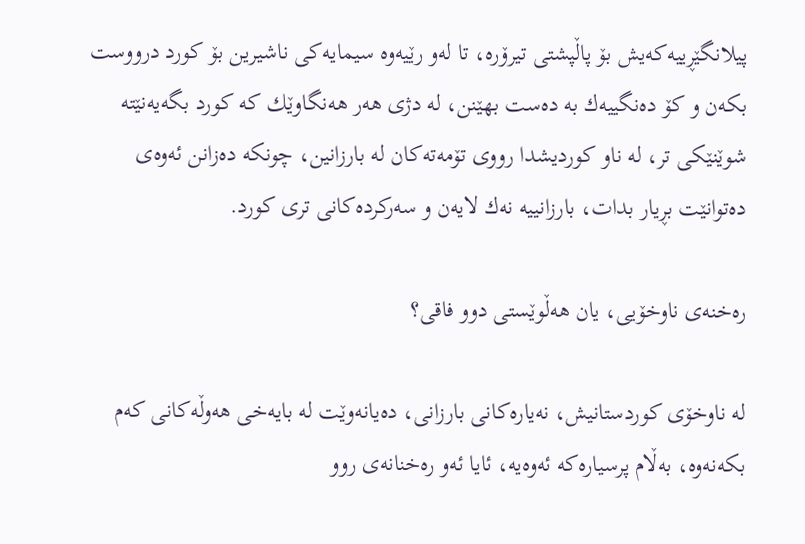پیلانگێڕییه‌كه‌یش بۆ پاڵپشتی تیرۆره‌، تا له‌و رێیه‌وه‌ سیمایه‌كی ناشیرین بۆ كورد درووست بكه‌ن و كۆ ده‌نگییه‌ك به‌ ده‌ست بهێنن، له‌ دژی هه‌ر هه‌نگاوێك كه‌ كورد بگه‌یه‌نێته‌ شوێنێكی تر، له‌ ناو كوردیشدا رووی تۆمه‌ته‌كان له‌ بارزانین، چونكه‌ ده‌زانن ئه‌وه‌ی ده‌توانێت بڕیار بدات، بارزانییه‌ نه‌ك لایه‌ن و سه‌ركرده‌كانی تری كورد.

ره‌خنه‌ی ناوخۆیی، یان هه‌ڵوێستی دوو فاقی؟

له‌ ناوخۆی كوردستانیش، نه‌یاره‌كانی بارزانی، ده‌یانه‌وێت له‌ بایه‌خی هه‌وڵه‌كانی كه‌م بكه‌نه‌وه‌، به‌ڵام پرسیاره‌كه‌ ئه‌وه‌یه‌، ئایا ئه‌و ره‌خنانه‌ی روو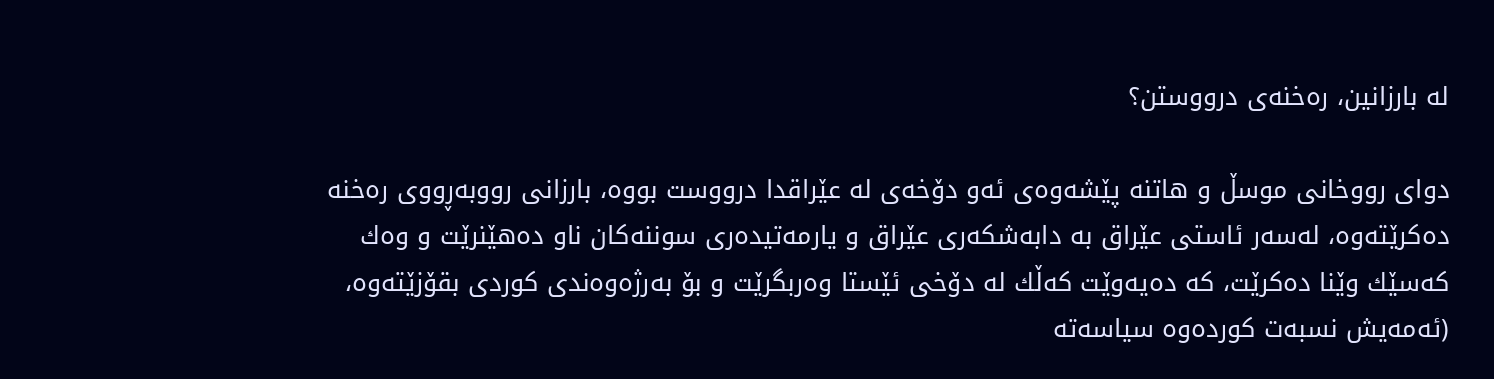له‌ بارزانین، ره‌خنه‌ی درووستن؟

دوای رووخانی موسڵ و هاتنه‌ پێشه‌وه‌ی ئه‌و دۆخه‌ی له‌ عێراقدا درووست بووه‌، بارزانی رووبه‌ڕووی ره‌خنه‌ ده‌كرێته‌وه‌، له‌سه‌ر ئاستی عێراق به‌ دابه‌شكه‌ری عێراق و یارمه‌تیده‌ری سوننه‌كان ناو ده‌هێنرێت و وه‌ك كه‌سێك وێنا ده‌كرێت، كه‌ ده‌یه‌وێت كه‌ڵك له‌ دۆخی ئێستا وه‌ربگرێت و بۆ به‌رژه‌وه‌ندی كوردی بقۆزێته‌وه،‌ (ئه‌مه‌یش نسبەت کوردەوە سیاسه‌ته‌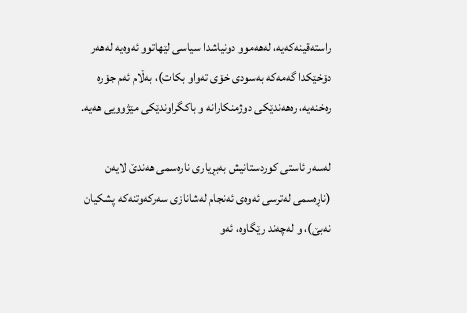راسته‌قینه‌كه‌یه، لەهەموو دونیاشدا سیاسی لێهاتوو ئەوەیە لەهەر دۆخێکدا گەمەکە بەسودی خۆی تەواو بکات‌)، به‌ڵام ئه‌م جۆره‌ ره‌خنه‌یه،‌ ره‌هه‌ندێكی دوژمنكارانه‌ و باكگراوندێكی مێژوویی هه‌یه‌.

له‌سه‌ر ئاستی كوردستانیش بەبڕیاری نارەسمی هەندێ لایەن (ناڕەسمی لەترسی ئەوەی ئەنجام لەشانازی سەرکەوتنەکە پشکیان نەبێ)، و لەچەند رێگاوە، ئه‌و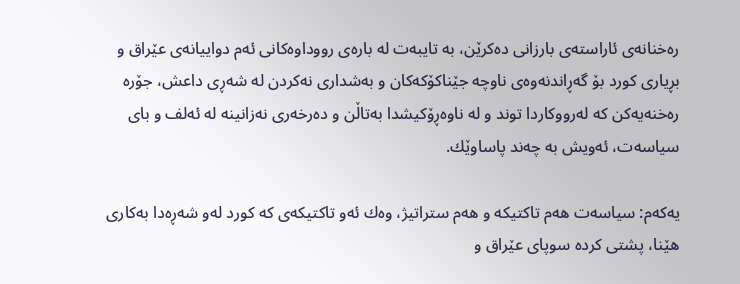ره‌خنانەی‌ ئاراسته‌ی بارزانی ده‌كرێن، به‌ تایبه‌ت له‌ باره‌ی رووداوه‌كانی ئه‌م دواییانه‌ی عێراق و بڕیاری كورد بۆ گه‌ڕاندنه‌وه‌ی ناوچه‌ جێناكۆكه‌كان و به‌شداری نه‌كردن له‌ شه‌ڕی داعش، جۆره‌ ره‌خنه‌یه‌كن كه‌ لەرووكاردا توند و له‌ ناوه‌ڕۆكیشدا به‌تاڵن و ده‌رخه‌ری نه‌زانینه‌ له‌ ئه‌لف و بای سیاسه‌ت، ئه‌ویش به‌ چه‌ند پاساوێك.

یه‌كه‌م: سیاسه‌ت هه‌م تاكتیكه‌ و هه‌م ستراتیژ، وه‌ك ئه‌و تاكتیكه‌ی كه‌ كورد له‌و شه‌ڕه‌دا به‌كاری هێنا، پشتی كرده‌ سوپای عێراق و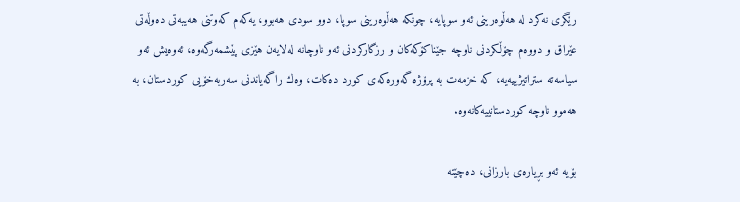رێگری نه‌كرد له‌ هه‌ڵوه‌رینی ئه‌و سوپایه‌، چونكه‌ هه‌ڵوه‌رینی سوپا، دوو سودی هه‌بوو، یه‌كه‌م كه‌وتنی هه‌یبه‌تی ده‌وڵه‌تی عێراق و دووه‌م چۆڵكردنی ناوچه‌ جێناكۆكه‌كان و رزگاركردنی ئه‌و ناوچانه‌ له‌لایه‌ن هێزی پێشمه‌رگه‌وه‌، ئه‌وه‌یش ئه‌و سیاسه‌ته‌ ستراتیژییه‌یه‌، كه‌ خزمه‌ت به‌ پرۆژه‌ گه‌وره‌كه‌ی كورد ده‌كات، وه‌ك راگه‌یاندنی سه‌ربه‌خۆیی كوردستان، به‌ هه‌موو ناوچه‌ كوردستانییه‌كانه‌وه‌.

بۆیه‌ ئه‌و بڕیاره‌ی بارزانی، ده‌چێته‌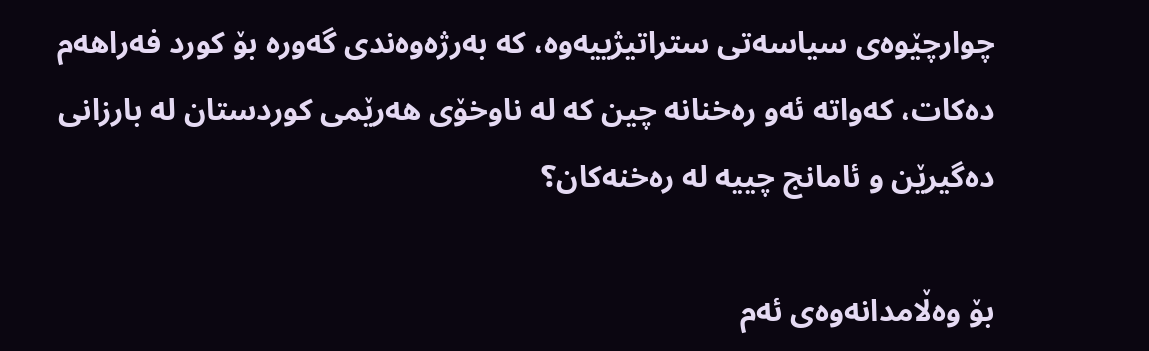چوارچێوه‌ی سیاسه‌تی ستراتیژییه‌وه‌، كه‌ به‌رژه‌وه‌ندی گه‌وره‌ بۆ كورد فه‌راهه‌م ده‌كات، كه‌واته‌ ئه‌و ره‌خنانه‌ چین كه‌ له‌ ناوخۆی هه‌رێمی كوردستان له‌ بارزانی ده‌گیرێن و ئامانج چییه‌ له‌ ره‌خنه‌كان؟

بۆ وه‌ڵامدانه‌وه‌ی ئه‌م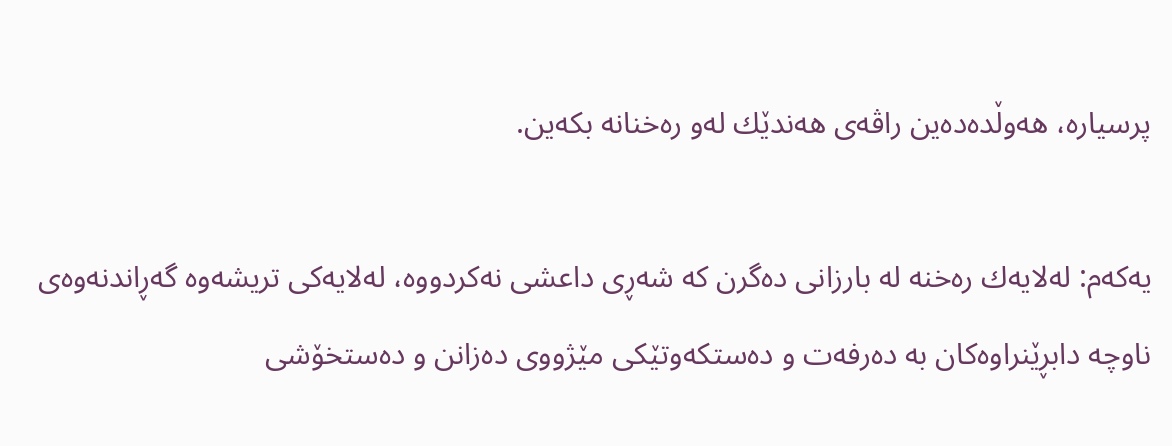پرسیاره‌، هه‌وڵده‌ده‌ین راڤه‌ی هه‌ندێك له‌و ره‌خنانه‌ بكه‌ین.

یه‌كه‌م: له‌لایه‌ك ره‌خنه‌ له‌ بارزانی ده‌گرن كه‌ شه‌ڕی داعشی نه‌كردووه‌، له‌لایه‌كی تریشه‌وه‌ گه‌ڕاندنه‌وه‌ی ناوچه‌ دابڕێنراوه‌كان به‌ دەرفەت و ده‌ستكه‌وتێكی مێژووی ده‌زانن و ده‌ستخۆشی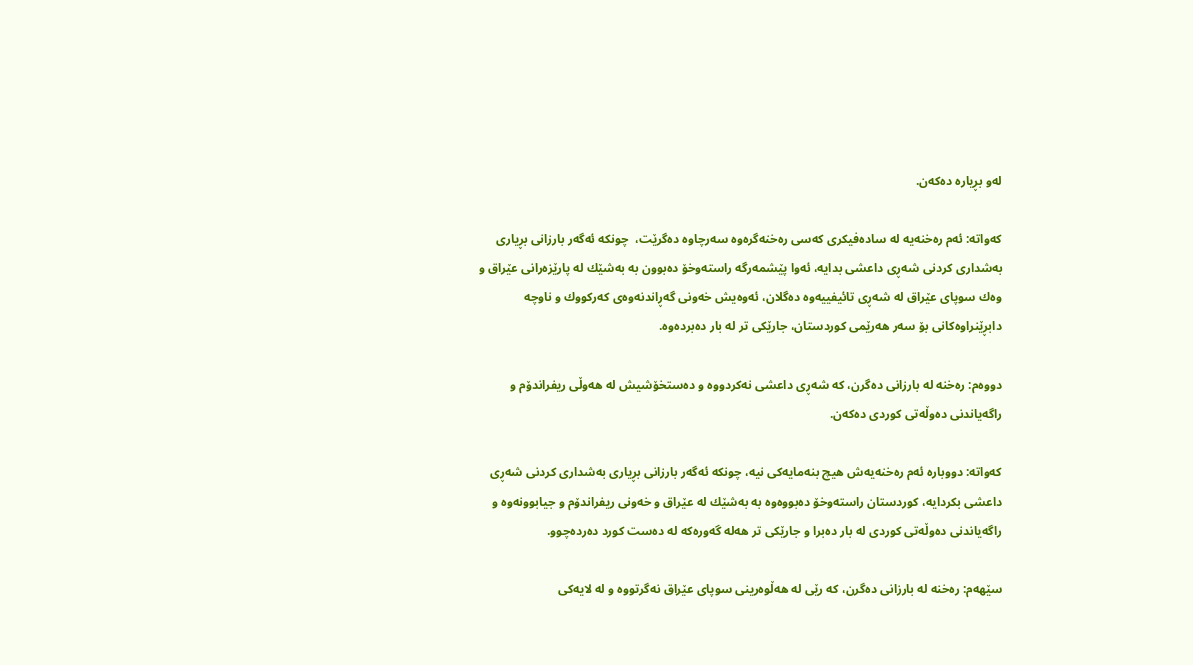له‌و بڕیاره‌ ده‌كه‌ن.

كه‌واته‌: ئه‌م ره‌خنه‌یه‌ له‌ ساده‌فیكری كه‌سی ره‌خنه‌گره‌وه‌ سه‌رچاوه‌ ده‌گرێت،  چونكه‌ ئه‌گه‌ر بارزانی بڕیاری به‌شداری كردنی شه‌ڕی داعشی بدایه‌، ئه‌وا پێشمه‌رگه‌ راسته‌وخۆ ده‌بوون به‌ به‌شێك له‌ پارێزه‌رانی عێراق و وه‌ك سوپای عێراق له‌ شه‌ڕی تائیفییه‌وه‌ ده‌گلان، ئه‌وه‌یش خه‌ونی گه‌ڕاندنه‌وه‌ی كه‌ركووك و ناوچه‌ دابڕێنراوه‌كانی بۆ سه‌ر هه‌رێمی كوردستان، جارێكی تر له‌ بار ده‌برده‌وه‌.

دووه‌م: ره‌خنه‌ له‌ بارزانی ده‌گرن، كه‌ شه‌ڕی داعشی نه‌كردووه‌ و ده‌ستخۆشیش له‌ هه‌وڵی ریفراندۆم و راگه‌یاندنی ده‌وڵه‌تی كوردی ده‌كه‌ن.

كه‌واته‌: دووباره‌ ئه‌م ره‌خنه‌یه‌ش هیچ بنه‌مایه‌كی نیه‌، چونكه‌ ئه‌گه‌ر بارزانی بڕیاری به‌شداری كردنی شه‌ڕی داعشی بكردایه‌، كوردستان راسته‌وخۆ ده‌بووه‌وه‌ به‌ به‌شێك له‌ عێراق و خه‌ونی ریفراندۆم و جیابوونه‌وه‌ و راگه‌یاندنی ده‌وڵه‌تی كوردی له‌ بار ده‌برا و جارێكی تر هه‌له‌ گه‌وره‌كه‌ له‌ ده‌ست كورد ده‌رده‌چوو.

سێهه‌م: ره‌خنه‌ له‌ بارزانی ده‌گرن، كه‌ رێی له‌ هه‌ڵوه‌رینی سوپای عێراق نه‌گرتووه‌ و له‌ لایه‌كی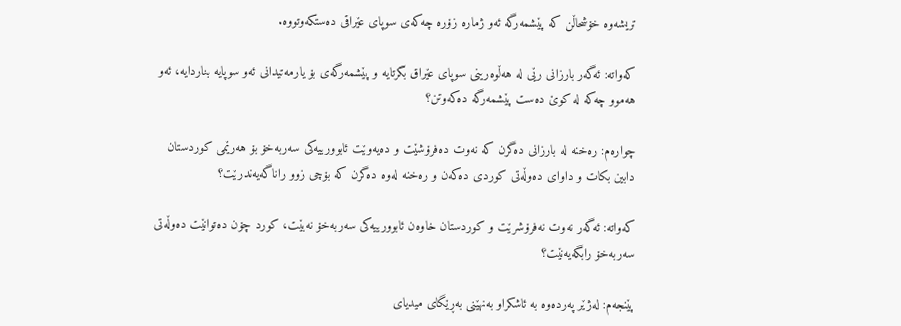تریشه‌وه‌ خۆشحاڵن كه‌ پێشمه‌رگه‌ ئه‌و ژماره‌ زۆره‌ چه‌كه‌ی سوپای عێراقی ده‌ستكه‌وتووه‌.

كه‌واته‌: ئه‌گه‌ر بارزانی رێی له‌ هه‌ڵوه‌رینی سوپای عێراق بگرتایه‌ و پێشمه‌رگه‌ی بۆ یارمه‌تیدانی ئه‌و سوپایه‌ بناردایه‌، ئه‌و هه‌موو چه‌كه‌ له‌ كوێ‌ ده‌ست پێشمه‌رگه‌ ده‌كه‌وتن؟

چواره‌م: ره‌خنه‌ له‌ بارزانی ده‌گرن كه‌ نه‌وت ده‌فرۆشێت و ده‌یه‌وێت ئابوورییه‌كی سه‌ربه‌خۆ بۆ هه‌رێمی كوردستان دابین بكات و داوای ده‌وڵه‌تی كوردی ده‌كه‌ن و ره‌خنه‌ له‌وه‌ ده‌گرن كه‌ بۆچی زوو راناگه‌یه‌ندرێت؟

كه‌واته‌: ئه‌گه‌ر نه‌وت نه‌فرۆشرێت و كوردستان خاوه‌ن ئابوورییه‌كی سه‌ربه‌خۆ نه‌بێت، كورد چۆن ده‌توانێت ده‌وڵه‌تی سه‌ربه‌خۆ رابگه‌یه‌نێت؟

پێنجەم: لەژێر پەردەوە بە ئاشکراو بەنهێنی بەڕێگای میدیای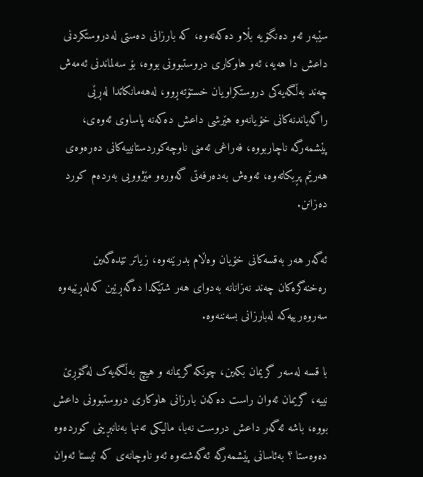سێبەر ئەو دەنگۆیە بڵاو دەکەنەوە، کە بارزانی دەستی لەدروستکردنی داعش دا هەیە، ئەو هاوکاری دروستبوونی بووە، بۆ سەلماندنی ئەمەش چەند بەڵگەیەکی دروستکراویان خستۆتەڕوو، لەهەمانکاتدا لەڕێی راگەیاندنەکانی خۆیانەوە ‌هێرشی داعش دەکەنە پاساوی ئەوەی، پێشمەرگە ناچاربووە، فەراغی ئەمنی ناوچەکوردستانییەکانی دەرەوەی هەرێم پڕبکاتەوە، ئەوەش بەدەرفەتی گەورەو مێژوویی بەردەم کورد دەزانن.

ئەگەر هەر بەقسەکانی خۆیان وەڵام بدرێنەوە، زیاتر تێدەگەین رەخنەگرەکان چەند نەزانانە بەدوای هەر شتێکدا دەگەڕێین کەلەڕێیەوە سەروەرییەکە لەبارزانی بسەننەوە.

با قسە لەسەر گریمان بکەین، چونکە گریمانە و هیچ بەڵگەیەک لەگۆڕێ نییە، گریمان ئەوان راست دەکەن بارزانی هاوکاری دروستبوونی داعش بووە، باشە ئەگەر داعش دروست نەبا، مالیکی تەنها بەنانبڕینی کوردەوە دەوەستا ؟ بەئاسانی پێشمەرگە ئەگەشتەوە ئەو ناوچانەی کە ئیستا ئەوان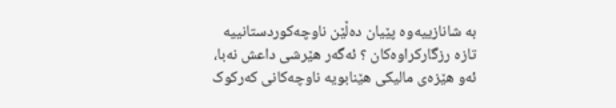بە شانازییەوە پێیان دەڵێن ناوچەکوردستانییە تازە رزگارکراوەکان ؟ ئەگەر هێرشی داعش نەبا، ئەو هێزەی مالیکی هێنابویە ناوچەکانی کەرکوک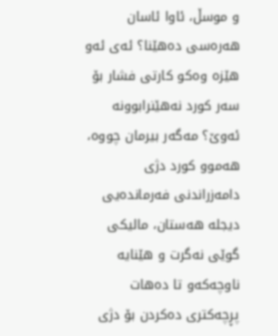و موسڵ، ئاوا ئاسان هەرەسی دەهێنا؟ ئەی ئەو هێزە وەکو کارتی فشار بۆ سەر کورد نەهێنرابوونە ئەوێ؟ مەگەر بیرمان چووە، هەموو کورد دژی دامەزراندنی فەرماندەیی دیجلە هەستان، مالیکی گوێی نەگرت و هێنایە ناوچەکەو تا دەهات پڕچەکتری دەکردن بۆ دژی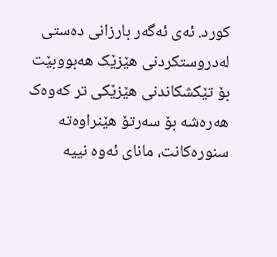کورد. ئەی ئەگەر بارزانی دەستی لەدروستکردنی هێزێک هەبووبێت بۆ تێكشکاندنی هێزێکی تر کەوەک هەرەشە بۆ سەرتۆ هێنراوەتە سنورەکانت، مانای ئەوە نییە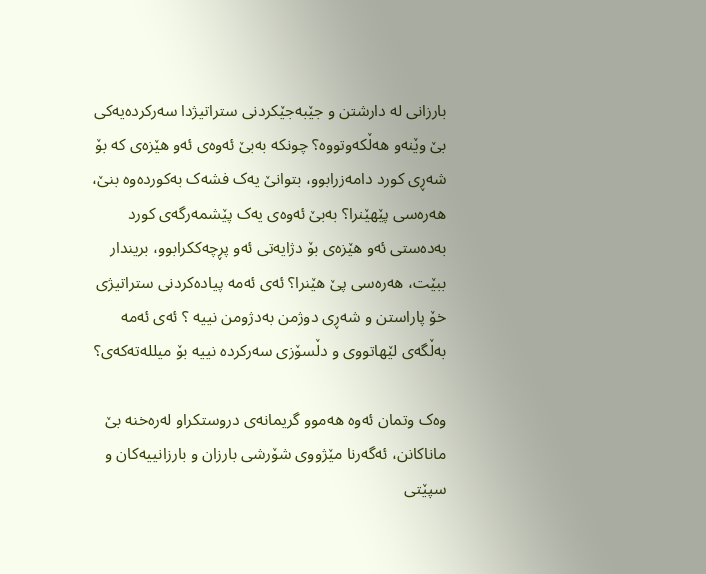بارزانی لە دارشتن و جێبەجێکردنی ستراتیژدا سەرکردەیەکی بێ وێنەو هەڵکەوتووە؟ چونکە بەبێ ئەوەی ئەو هێزەی کە بۆ شەڕی کورد دامەزرابوو، بتوانێ یەک فشەک بەکوردەوە بنێ، هەرەسی پێهێنرا؟ بەبێ ئەوەی یەک پێشمەرگەی کورد بەدەستی ئەو هێزەی بۆ دژایەتی ئەو پڕچەککرابوو، بریندار ببێت، هەرەسی پێ هێنرا؟ ئەی ئەمە پیادەکردنی ستراتیژی خۆ پاراستن و شەڕی دوژمن بەدژومن نییە ؟ ئەی ئەمە بەڵگەی لێهاتووی و دڵسۆزی سەرکردە نییە بۆ میللەتەکەی؟

وەک وتمان ئەوە هەموو گریمانەی دروستکراو لەرەخنە بێ ماناکانن، ئەگەرنا مێژووی شۆرشی بارزان و بارزانییەکان و سپێتی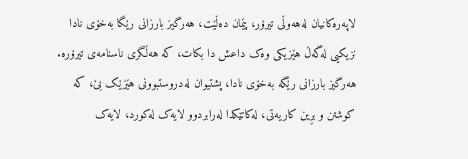لاپەرەکانیان لەهەوڵی تیرۆر، پێمان دەڵێت، هەرگیز بارزانی رێگا بەخۆی نادا نزیکیی لەگەڵ هێزیكی وەک داعش دا بکات، کە هەڵگری ناسنامەی تیرۆرە. هەرگیز بارزانی رێگە بەخۆی نادا، پشتیوان لەدروستبوونی هێزێک بێ، کە کوشتن و بڕین کاریەتی، لەکاتێکدا لەرابردوو لایەک لەکورد، لایەک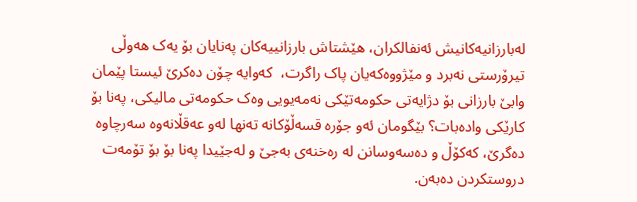لەبارزانیەکانیش ئەنفالکران، هێشتاش بارزانییەکان پەنایان بۆ یەک هەوڵی تیرۆرستی نەبرد و مێژووەکەیان پاک راگرت،  کەوایە چۆن دەکرێ ئیستا پێمان وابێ بارزانی بۆ دژایەتی حکومەتێکی نەمەیویی وەک حکومەتی مالیکی، پەنا بۆ کارێکی وادەبات؟ بێگومان ئەو جۆرە قسەڵۆکانە تەنها لەو عەقڵانەوە سەرچاوە دەگرێ، کەکۆڵ و دەسەوسانن لە رەخنەی بەجێ و لەجێیدا پەنا بۆ بۆ تۆمەت دروستکردن دەبەن.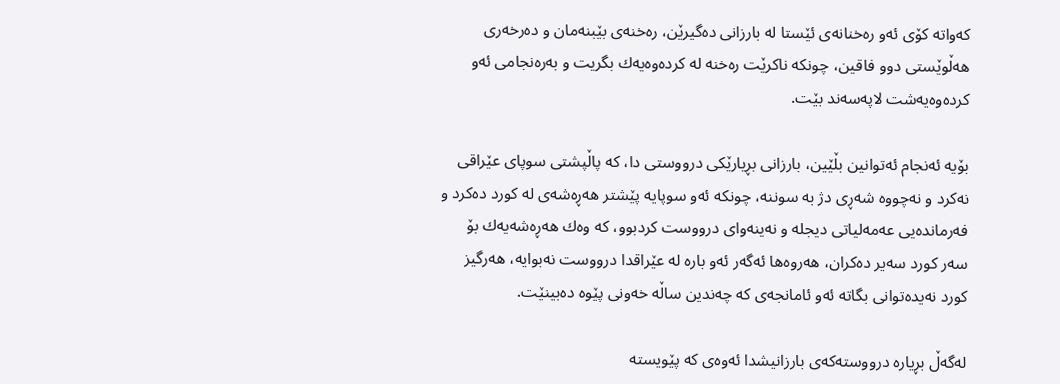كه‌واته‌ كۆی ئه‌و ره‌خنانه‌ی ئێستا له‌ بارزانی ده‌گیرێن، ره‌خنه‌ی بێبنه‌مان و ده‌رخه‌ری هه‌ڵوێستی دوو فاقین، چونكه‌ ناكرێت ره‌خنه‌ له‌ كرده‌وه‌یه‌ك بگریت و به‌ره‌نجامی ئه‌و كرده‌وه‌یه‌شت لاپه‌سه‌ند بێت.

بۆیه‌ ئەنجام ئەتوانین بڵێین، بارزانی بڕیارێكی درووستی دا، كه‌ پاڵپشتی سوپای عێراقی نه‌كرد و نه‌چووه‌ شه‌ڕی دژ به‌ سوننه‌، چونكه‌ ئه‌و سوپایه‌ پێشتر هه‌ڕه‌شه‌ی له‌ كورد ده‌كرد و فه‌رمانده‌یی عه‌مه‌لیاتی دیجله‌ و نه‌ینه‌وای درووست كردبوو، كه‌ وه‌ك هه‌ڕه‌شه‌یه‌ك بۆ سه‌ر كورد سه‌یر ده‌كران، هه‌روه‌ها ئه‌گه‌ر ئه‌و باره‌ له‌ عێراقدا درووست نه‌بوایه‌، هه‌رگیز كورد نه‌یده‌توانی بگاته‌ ئه‌و ئامانجه‌ی كه‌ چه‌ندین ساڵه‌ خه‌ونی پێوه‌ ده‌بینێت.

له‌گه‌ڵ بڕیاره‌ درووسته‌كه‌ی بارزانیشدا ئه‌وه‌ی كه‌ پێویسته‌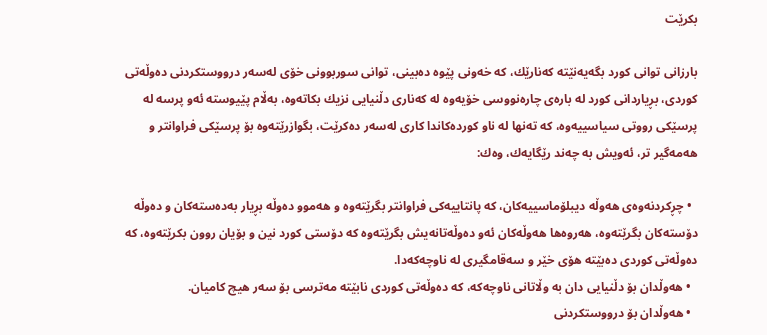بكرێت

بارزانی توانی كورد بگه‌یه‌نێته‌ كه‌نارێك، كه‌ خه‌ونی پێوه‌ ده‌بینی، توانی سوربوونی خۆی له‌سه‌ر درووستكردنی ده‌وڵه‌تی كوردی، بڕیاردانی كورد له‌ باره‌ی چاره‌نووسی خۆیه‌وه‌ له‌ كه‌ناری دڵنیایی نزیك بكاته‌وه‌، به‌ڵام پێیوسته‌ ئه‌و پرسه‌ له‌ پرسێكی رووتی سیاسییه‌وه‌، كه‌ ته‌نها له‌ ناو كورده‌كاندا كاری له‌سه‌ر ده‌كرێت، بگوازرێته‌وه‌ بۆ پرسێكی فراوانتر و هه‌مه‌گیر تر، ئه‌ویش به‌ چه‌ند رێگایه‌ك، وه‌ك:

  • چڕكردنه‌وه‌ی هه‌وڵه‌ دیبلۆماسییه‌كان، كه‌ پانتاییه‌كی فراوانتر بگرێته‌وه‌ و هه‌موو ده‌وڵه‌ بڕیار به‌ده‌سته‌كان و ده‌وڵه‌ دۆسته‌كان بگرێته‌وه‌، هه‌روه‌ها هه‌وڵه‌كان ئه‌و ده‌وڵه‌تانه‌یش بگرێته‌وه‌ كه‌ دۆستی كورد نین و بۆیان روون بكرێته‌وه‌، كه‌ ده‌وڵه‌تی كوردی ده‌بێته‌ هۆی خێر و سه‌قامگیری له‌ ناوچه‌كه‌دا.
  • هه‌وڵدان بۆ دڵنیایی دان به‌ وڵاتانی ناوچه‌كه‌، كه‌ ده‌وڵه‌تی كوردی نابێته‌ مه‌ترسی بۆ سه‌ر هیچ كامیان.
  • هه‌وڵدان بۆ درووستكردنی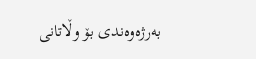به‌رژه‌وه‌ندی بۆ وڵاتانی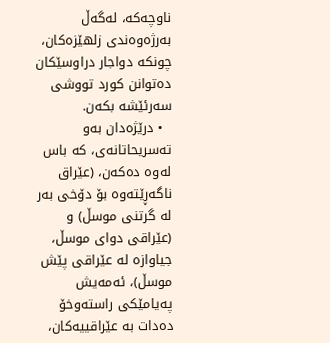ناوچه‌كه‌، له‌گه‌ڵ به‌رژه‌وه‌ندی زلهێزه‌كان، چونكه‌ دواجار دراوسێكان ده‌توانن كورد تووشی سه‌رئێشه‌ بكه‌ن.
  • درێژه‌دان‌ به‌و ته‌سریحاتانه‌ی، كه‌ باس له‌وه‌ ده‌كه‌ن، (عێراق ناگه‌ڕێته‌وه‌ بۆ دۆخی به‌ر له‌ گرتنی موسڵ) و (عێراقی دوای موسڵ، جیاوازه‌ له‌ عێراقی پێش موسڵ)، ئه‌مه‌یش په‌یامێكی راسته‌وخۆ ده‌دات به‌ عێراقییه‌كان،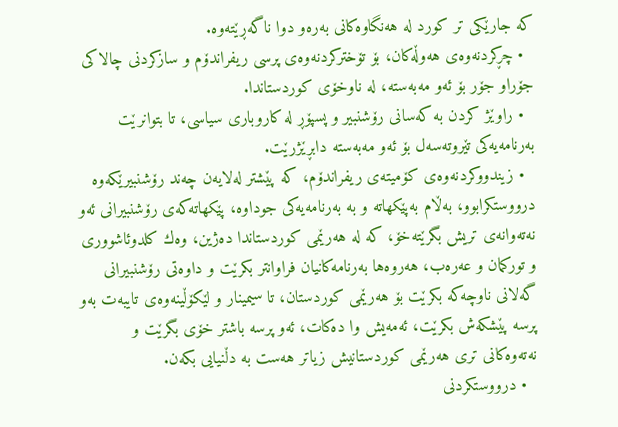كه‌ جارێكی تر كورد له‌ هه‌نگاوه‌كانی به‌ره‌و دوا ناگه‌ڕێته‌وه‌.
  • چڕكردنه‌وه‌ی هه‌وڵه‌كان، بۆ تۆختركردنه‌وه‌ی پرسی ریفراندۆم و سازكردنی چالاكی جۆراو جۆر بۆ ئه‌و مه‌به‌سته‌، له‌ ناوخۆی كوردستاندا.
  • راوێژ كردن به‌ كه‌سانی رۆشنبیر و پسپۆڕ له‌ كاروباری سیاسی، تا بتوانرێت به‌رنامه‌یه‌كی تێروته‌سه‌ل بۆ ئه‌و مه‌به‌سته‌ دابڕێژرێت.
  • زیندووكردنه‌وه‌ی كۆمیته‌ی ریفراندۆم، كه‌ پێشتر له‌لایه‌ن چه‌ند رۆشنبیرێكه‌وه‌ درووستكرابوو، به‌ڵام به‌پێكهاته‌ و به‌ به‌رنامه‌یه‌كی جوداوه‌، پێكهاته‌كه‌ی رۆشنبیرانی ئه‌و نه‌ته‌وانه‌ی تریش بگرێته‌خۆ، كه‌ له‌ هه‌رێمی كوردستاندا ده‌ژین، وه‌ك كلدوئاشووری و توركمان و عه‌ره‌ب، هه‌روه‌ها به‌رنامه‌كانیان فراوانتر بكرێت و داوه‌تی رۆشنبیرانی گه‌لانی ناوچه‌كه‌ بكرێت بۆ هه‌رێمی كوردستان، تا سیمینار و لێكۆڵینه‌وه‌ی تایبه‌ت به‌و پرسه‌ پێشكه‌ش بكرێت، ئه‌مه‌یش وا ده‌كات، ئه‌و پرسه‌ باشتر خۆی بگرێت و نه‌ته‌وه‌كانی تری هه‌رێمی كوردستانیش زیاتر هه‌ست به‌ دڵنیایی بكه‌ن.
  • درووستكردنی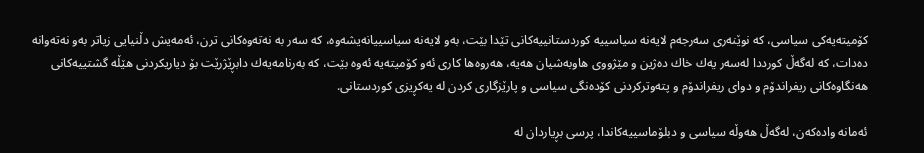كۆمیته‌یه‌كی سیاسی، كه‌ نوێنه‌ری سه‌رجه‌م لایه‌نه‌ سیاسییه‌ كوردستانییه‌كانی تێدا بێت، به‌و لایه‌نه‌ سیاسییانه‌یشه‌وه‌، كه‌ سه‌ر به‌ نه‌ته‌وه‌كانی ترن، ئه‌مه‌یش دڵنیایی زیاتر به‌و نه‌ته‌وانه‌ ده‌دات، كه‌ له‌گه‌ڵ كورددا له‌سه‌ر یه‌ك خاك ده‌ژین و مێژووی هاوبه‌شیان هه‌یه‌، هه‌روه‌ها كاری ئه‌و كۆمیته‌یه‌ ئه‌وه‌ بێت، كه‌ به‌رنامه‌یه‌ك دابڕێژرێت بۆ دیاریكردنی هێڵه‌ گشتییه‌كانی هه‌نگاوه‌كانی ریفراندۆم و دوای ریفراندۆم و پته‌وتركردنی كۆده‌نگی سیاسی و پارێزگاری كردن له‌ یه‌كڕیزی كوردستانی.

ئه‌مانه‌ واده‌كه‌ن، له‌گه‌ڵ هه‌وڵه‌ سیاسی و دبلۆماسییه‌كاندا، پرسی بڕیاردان له‌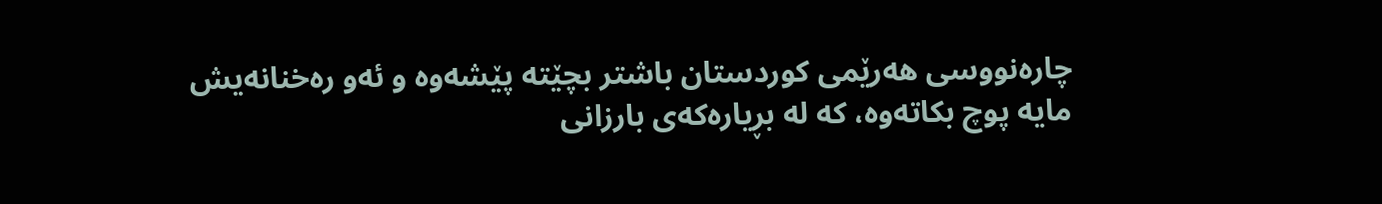چاره‌نووسی هه‌رێمی كوردستان باشتر بچێته‌ پێشه‌وه‌ و ئه‌و ره‌خنانه‌یش مایه‌ پوچ بكاته‌وه‌، كه‌ له‌ بڕیاره‌كه‌ی بارزانی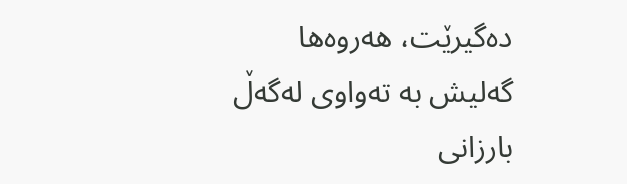ده‌گیرێت، هه‌روه‌ها گه‌لیش به‌ ته‌واوی له‌گه‌ڵ بارزانی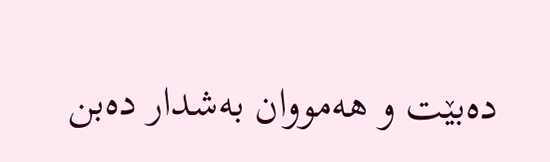ده‌بێت و هه‌مووان به‌شدار ده‌بن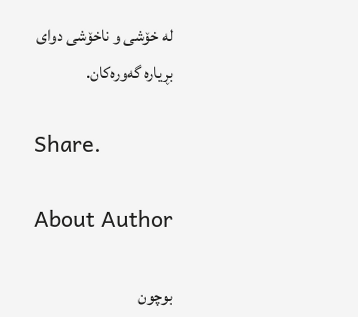له‌ خۆشی و ناخۆشی دوای بڕیاره‌ گه‌وره‌كان.

Share.

About Author

بوچون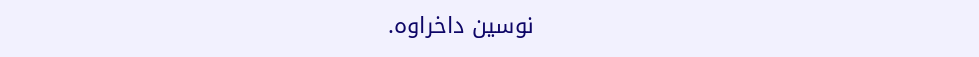نوسین داخراوە.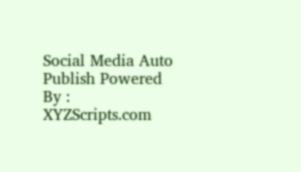Social Media Auto Publish Powered By : XYZScripts.com